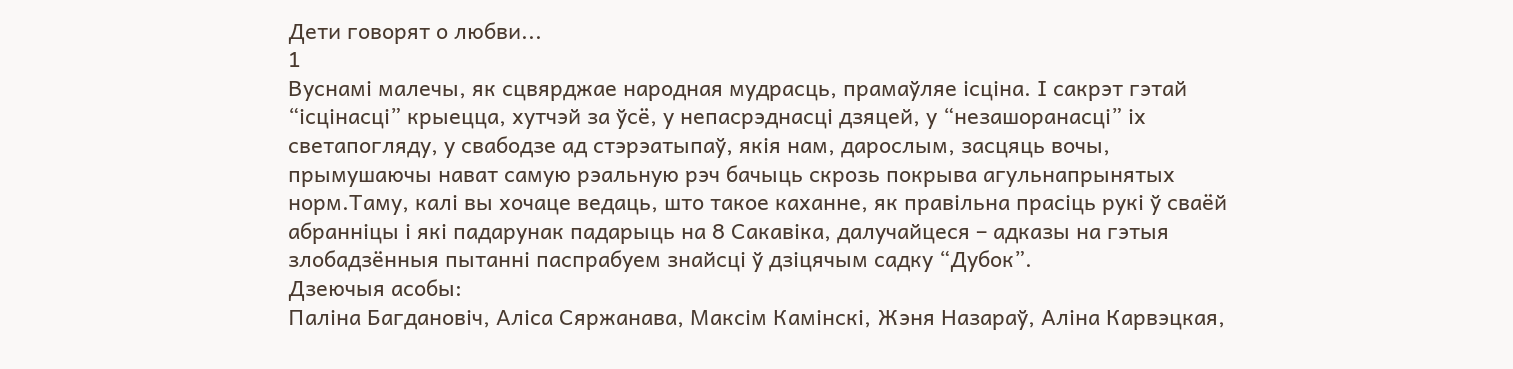Дети говорят о любви...
1
Вуснамі малечы, як сцвярджае народная мудрасць, прамаўляе ісціна. І сакрэт гэтай “ісцінасці” крыецца, хутчэй за ўсё, у непасрэднасці дзяцей, у “незашоранасці” іх светапогляду, у свабодзе ад стэрэатыпаў, якія нам, дарослым, засцяць вочы, прымушаючы нават самую рэальную рэч бачыць скрозь покрыва агульнапрынятых норм.Таму, калі вы хочаце ведаць, што такое каханне, як правільна прасіць рукі ў сваёй абранніцы і які падарунак падарыць на 8 Сакавіка, далучайцеся – адказы на гэтыя злобадзённыя пытанні паспрабуем знайсці ў дзіцячым садку “Дубок”.
Дзеючыя асобы:
Паліна Багдановіч, Аліса Сяржанава, Максім Камінскі, Жэня Назараў, Аліна Карвэцкая,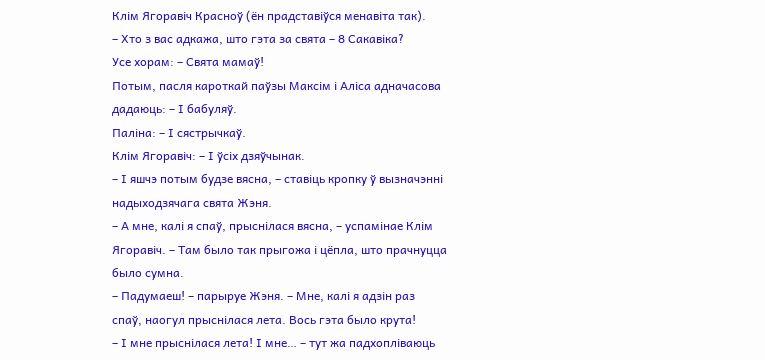Клім Ягоравіч Красноў (ён прадставіўся менавіта так).
– Хто з вас адкажа, што гэта за свята – 8 Сакавіка?
Усе хорам: – Свята мамаў!
Потым, пасля кароткай паўзы Максім і Аліса адначасова дадаюць: – І бабуляў.
Паліна: – І сястрычкаў.
Клім Ягоравіч: – І ўсіх дзяўчынак.
– І яшчэ потым будзе вясна, – ставіць кропку ў вызначэнні надыходзячага свята Жэня.
– А мне, калі я спаў, прыснілася вясна, – успамінае Клім Ягоравіч. – Там было так прыгожа і цёпла, што прачнуцца было сумна.
– Падумаеш! – парыруе Жэня. – Мне, калі я адзін раз спаў, наогул прыснілася лета. Вось гэта было крута!
– І мне прыснілася лета! І мне… – тут жа падхопліваюць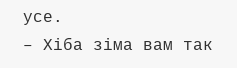усе.
– Хіба зіма вам так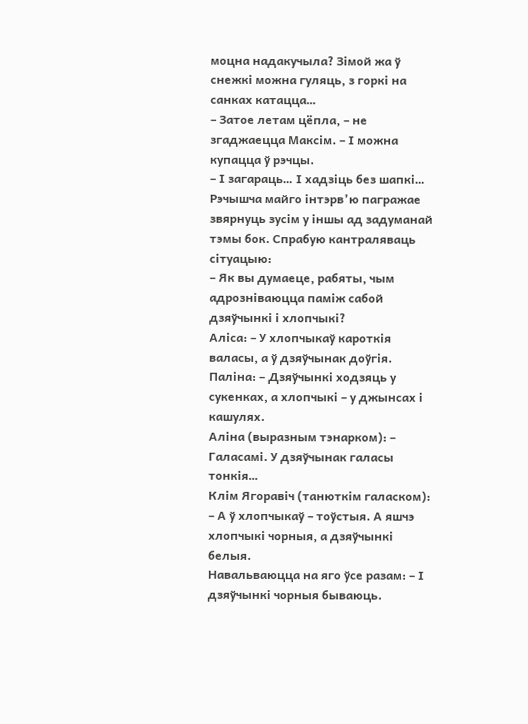моцна надакучыла? Зімой жа ў снежкі можна гуляць, з горкі на санках катацца…
– Затое летам цёпла, – не згаджаецца Максім. – І можна купацца ў рэчцы.
– І загараць… І хадзіць без шапкі…
Рэчышча майго інтэрв’ю пагражае звярнуць зусім у іншы ад задуманай тэмы бок. Спрабую кантраляваць сітуацыю:
– Як вы думаеце, рабяты, чым адрозніваюцца паміж сабой дзяўчынкі і хлопчыкі?
Аліса: – У хлопчыкаў кароткія валасы, а ў дзяўчынак доўгія.
Паліна: – Дзяўчынкі ходзяць у сукенках, а хлопчыкі – у джынсах і кашулях.
Аліна (выразным тэнарком): – Галасамі. У дзяўчынак галасы тонкія…
Клім Ягоравіч (танюткім галаском): – А ў хлопчыкаў – тоўстыя. А яшчэ хлопчыкі чорныя, а дзяўчынкі белыя.
Навальваюцца на яго ўсе разам: – І дзяўчынкі чорныя бываюць.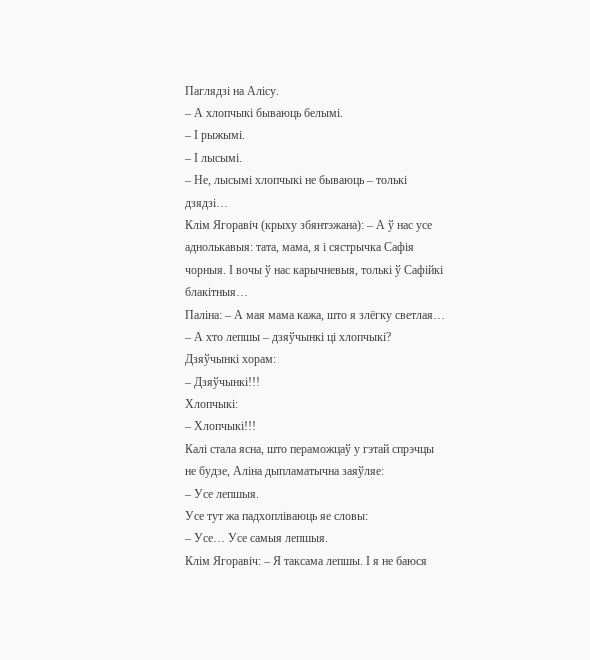Паглядзі на Алісу.
– А хлопчыкі бываюць белымі.
– І рыжымі.
– І лысымі.
– Не, лысымі хлопчыкі не бываюць – толькі дзядзі…
Клім Ягоравіч (крыху збянтэжана): – А ў нас усе аднолькавыя: тата, мама, я і сястрычка Сафія чорныя. І вочы ў нас карычневыя, толькі ў Сафійкі блакітныя…
Паліна: – А мая мама кажа, што я злёгку светлая…
– А хто лепшы – дзяўчынкі ці хлопчыкі?
Дзяўчынкі хорам:
– Дзяўчынкі!!!
Хлопчыкі:
– Хлопчыкі!!!
Калі стала ясна, што пераможцаў у гэтай спрэчцы не будзе, Аліна дыпламатычна заяўляе:
– Усе лепшыя.
Усе тут жа падхопліваюць яе словы:
– Усе… Усе самыя лепшыя.
Клім Ягоравіч: – Я таксама лепшы. І я не баюся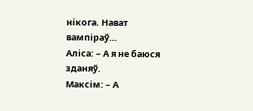нікога. Нават вампіраў…
Аліса: – А я не баюся зданяў.
Максім: – А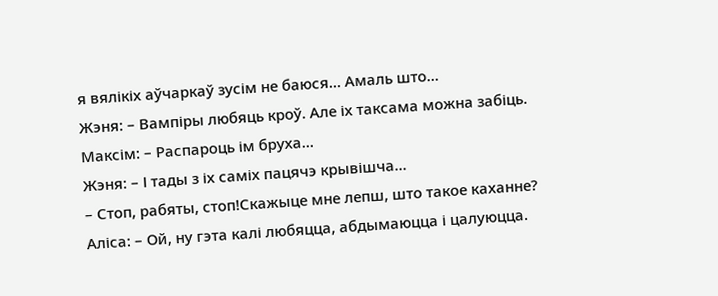я вялікіх аўчаркаў зусім не баюся… Амаль што…
Жэня: – Вампіры любяць кроў. Але іх таксама можна забіць.
Максім: – Распароць ім бруха…
Жэня: – І тады з іх саміх пацячэ крывішча…
– Стоп, рабяты, стоп!Скажыце мне лепш, што такое каханне?
Аліса: – Ой, ну гэта калі любяцца, абдымаюцца і цалуюцца.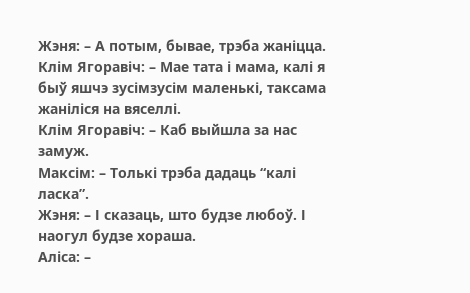Жэня: – А потым, бывае, трэба жаніцца.
Клім Ягоравіч: – Мае тата і мама, калі я быў яшчэ зусімзусім маленькі, таксама жаніліся на вяселлі.
Клім Ягоравіч: – Каб выйшла за нас замуж.
Максім: – Толькі трэба дадаць “калі ласка”.
Жэня: – І сказаць, што будзе любоў. І наогул будзе хораша.
Аліса: –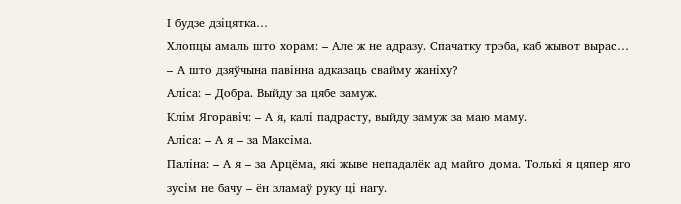І будзе дзіцятка…
Хлопцы амаль што хорам: – Але ж не адразу. Спачатку трэба, каб жывот вырас…
– А што дзяўчына павінна адказаць свайму жаніху?
Аліса: – Добра. Выйду за цябе замуж.
Клім Ягоравіч: – А я, калі падрасту, выйду замуж за маю маму.
Аліса: – А я – за Максіма.
Паліна: – А я – за Арцёма, які жыве непадалёк ад майго дома. Толькі я цяпер яго зусім не бачу – ён зламаў руку ці нагу.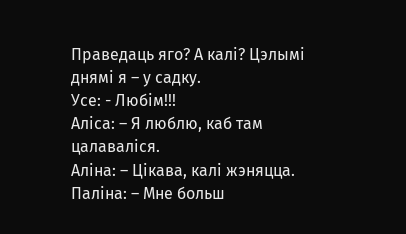Праведаць яго? А калі? Цэлымі днямі я – у садку.
Усе: - Любім!!!
Аліса: – Я люблю, каб там цалаваліся.
Аліна: – Цікава, калі жэняцца.
Паліна: – Мне больш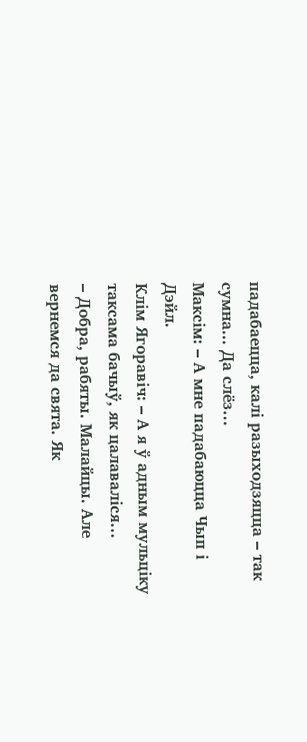падабаецца, калі разыходзяцца – так сумна... Да слёз…
Максім: – А мне падабаюцца Чып і Дэйл.
Клім Ягоравіч: – А я ў адным мульціку таксама бачыў, як цалаваліся…
– Добра, рабяты. Малайцы. Але вернемся да свята. Як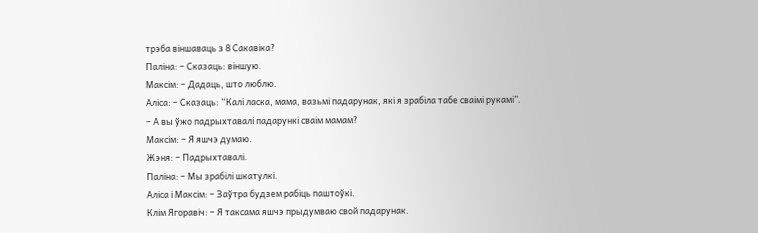трэба віншаваць з 8 Сакавіка?
Паліна: – Сказаць: віншую.
Максім: – Дадаць, што люблю.
Аліса: – Сказаць: “Калі ласка, мама, вазьмі падарунак, які я зрабіла табе сваімі рукамі”.
– А вы ўжо падрыхтавалі падарункі сваім мамам?
Максім: – Я яшчэ думаю.
Жэня: – Падрыхтавалі.
Паліна: – Мы зрабілі шкатулкі.
Аліса і Максім: – Заўтра будзем рабіць паштоўкі.
Клім Ягоравіч: – Я таксама яшчэ прыдумваю свой падарунак.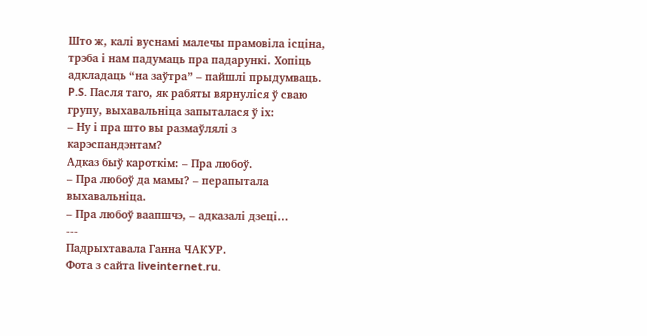Што ж, калі вуснамі малечы прамовіла ісціна, трэба і нам падумаць пра падарункі. Хопіць адкладаць “на заўтра” – пайшлі прыдумваць.
P.S. Пасля таго, як рабяты вярнуліся ў сваю групу, выхавальніца запыталася ў іх:
– Ну і пра што вы размаўлялі з карэспандэнтам?
Адказ быў кароткім: – Пра любоў.
– Пра любоў да мамы? – перапытала выхавальніца.
– Пра любоў ваапшчэ, – адказалі дзеці…
---
Падрыхтавала Ганна ЧАКУР.
Фота з сайта liveinternet.ru.